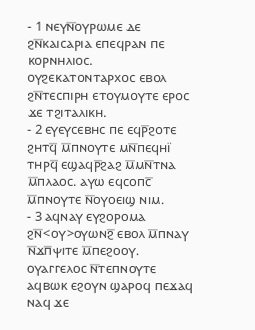- 1 ⲛⲉⲩⲛ̅ⲟⲩⲣⲱⲙⲉ ⲇⲉ ϩⲛ̅ⲕⲁⲓⲥⲁⲣⲓⲁ ⲉⲡⲉϥⲣⲁⲛ ⲡⲉ ⲕⲟⲣⲛⲏⲗⲓⲟⲥ. ⲟⲩϩⲉⲕⲁⲧⲟⲛⲧⲁⲣⲭⲟⲥ ⲉⲃⲟⲗ ϩⲛ̅ⲧⲉⲥⲡⲓⲣⲏ ⲉⲧⲟⲩⲙⲟⲩⲧⲉ ⲉⲣⲟⲥ ϫⲉ ⲧϩⲓⲧⲁⲗⲓⲕⲏ.
- 2 ⲉⲩⲉⲩⲥⲉⲃⲏⲥ ⲡⲉ ⲉϥⲣ̅ϩⲟⲧⲉ ϩⲏⲧϥ̅ ⲙ̅ⲡⲛⲟⲩⲧⲉ ⲙⲛ̅ⲡⲉϥⲏⲓ̈ ⲧⲏⲣϥ̅ ⲉϣⲁϥⲣ̅ϩⲁϩ ⲙ̅ⲙⲛ̅ⲧⲛⲁ ⲙ̅ⲡⲗⲁⲟⲥ. ⲁⲩⲱ ⲉϥⲥⲟⲡⲥ̅ ⲙ̅ⲡⲛⲟⲩⲧⲉ ⲛ̅ⲟⲩⲟⲉⲓϣ ⲛⲓⲙ.
- 3 ⲁϥⲛⲁⲩ ⲉⲩϩⲟⲣⲟⲙⲁ ϩⲛ̅<ⲟⲩ>ⲟⲩⲱⲛϩ̅ ⲉⲃⲟⲗ ⲙ̅ⲡⲛⲁⲩ ⲛ̅ϫⲡ̅ⲯⲓⲧⲉ ⲙ̅ⲡⲉϩⲟⲟⲩ. ⲟⲩⲁⲅⲅⲉⲗⲟⲥ ⲛ̅ⲧⲉⲡⲛⲟⲩⲧⲉ ⲁϥⲃⲱⲕ ⲉϩⲟⲩⲛ ϣⲁⲣⲟϥ ⲡⲉϫⲁϥ ⲛⲁϥ ϫⲉ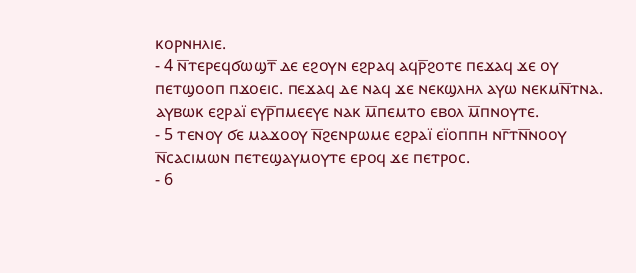ⲕⲟⲣⲛⲏⲗⲓⲉ.
- 4 ⲛ̅ⲧⲉⲣⲉϥϭⲱϣⲧ̅ ⲇⲉ ⲉϩⲟⲩⲛ ⲉϩⲣⲁϥ ⲁϥⲣ̅ϩⲟⲧⲉ ⲡⲉϫⲁϥ ϫⲉ ⲟⲩ ⲡⲉⲧϣⲟⲟⲡ ⲡϫⲟⲉⲓⲥ. ⲡⲉϫⲁϥ ⲇⲉ ⲛⲁϥ ϫⲉ ⲛⲉⲕϣⲗⲏⲗ ⲁⲩⲱ ⲛⲉⲕⲙⲛ̅ⲧⲛⲁ. ⲁⲩⲃⲱⲕ ⲉϩⲣⲁⲓ̈ ⲉⲩⲣ̅ⲡⲙⲉⲉⲩⲉ ⲛⲁⲕ ⲙ̅ⲡⲉⲙⲧⲟ ⲉⲃⲟⲗ ⲙ̅ⲡⲛⲟⲩⲧⲉ.
- 5 ⲧⲉⲛⲟⲩ ϭⲉ ⲙⲁϫⲟⲟⲩ ⲛ̅ϩⲉⲛⲣⲱⲙⲉ ⲉϩⲣⲁⲓ̈ ⲉⲓ̈ⲟⲡⲡⲏ ⲛⲅ̅ⲧⲛ̅ⲛⲟⲟⲩ ⲛ̅ⲥⲁⲥⲓⲙⲱⲛ ⲡⲉⲧⲉϣⲁⲩⲙⲟⲩⲧⲉ ⲉⲣⲟϥ ϫⲉ ⲡⲉⲧⲣⲟⲥ.
- 6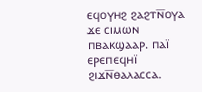ⲉϥⲟⲩⲏϩ ϩⲁϩⲧⲛ̅ⲟⲩⲁ ϫⲉ ⲥⲓⲙⲱⲛ ⲡⲃⲁⲕϣⲁⲁⲣ. ⲡⲁⲓ̈ ⲉⲣⲉⲡⲉϥⲏⲓ̈ ϩⲓϫⲛ̅ⲑⲁⲗⲁⲥⲥⲁ.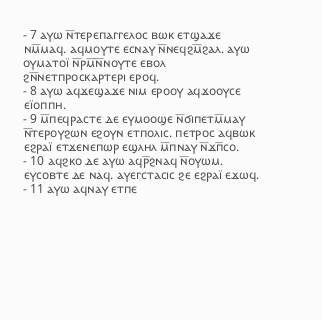- 7 ⲁⲩⲱ ⲛ̅ⲧⲉⲣⲉⲡⲁⲅⲅⲉⲗⲟⲥ ⲃⲱⲕ ⲉⲧϣⲁϫⲉ ⲛⲙ̅ⲙⲁϥ. ⲁϥⲙⲟⲩⲧⲉ ⲉⲥⲛⲁⲩ ⲛ̅ⲛⲉϥϩⲙ̅ϩⲁⲗ. ⲁⲩⲱ ⲟⲩⲙⲁⲧⲟⲓ̈ ⲛ̅ⲣⲙ̅ⲛ̅ⲛⲟⲩⲧⲉ ⲉⲃⲟⲗ ϩⲛ̅ⲛⲉⲧⲡⲣⲟⲥⲕⲁⲣⲧⲉⲣⲓ ⲉⲣⲟϥ.
- 8 ⲁⲩⲱ ⲁϥϫⲉϣⲁϫⲉ ⲛⲓⲙ ⲉⲣⲟⲟⲩ ⲁϥϫⲟⲟⲩⲥⲉ ⲉⲓ̈ⲟⲡⲡⲏ.
- 9 ⲙ̅ⲡⲉϥⲣⲁⲥⲧⲉ ⲇⲉ ⲉⲩⲙⲟⲟϣⲉ ⲛ̅ϭⲓⲡⲉⲧⲙ̅ⲙⲁⲩ ⲛ̅ⲧⲉⲣⲟⲩϩⲱⲛ ⲉϩⲟⲩⲛ ⲉⲧⲡⲟⲗⲓⲥ. ⲡⲉⲧⲣⲟⲥ ⲁϥⲃⲱⲕ ⲉϩⲣⲁⲓ̈ ⲉⲧϫⲉⲛⲉⲡⲱⲣ ⲉϣⲗⲏⲗ ⲙ̅ⲡⲛⲁⲩ ⲛ̅ϫⲡ̅ⲥⲟ.
- 10 ⲁϥϩⲕⲟ ⲇⲉ ⲁⲩⲱ ⲁϥⲣ̅ϩⲛⲁϥ ⲛ̅ⲟⲩⲱⲙ. ⲉⲩⲥⲟⲃⲧⲉ ⲇⲉ ⲛⲁϥ. ⲁⲩⲉⲅⲥⲧⲁⲥⲓⲥ ϩⲉ ⲉϩⲣⲁⲓ̈ ⲉϫⲱϥ.
- 11 ⲁⲩⲱ ⲁϥⲛⲁⲩ ⲉⲧⲡⲉ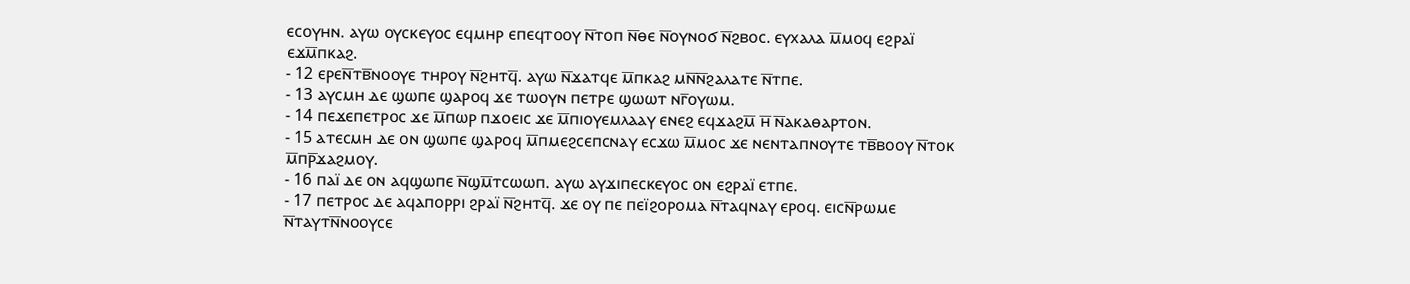ⲉⲥⲟⲩⲏⲛ. ⲁⲩⲱ ⲟⲩⲥⲕⲉⲩⲟⲥ ⲉϥⲙⲏⲣ ⲉⲡⲉϥⲧⲟⲟⲩ ⲛ̅ⲧⲟⲡ ⲛ̅ⲑⲉ ⲛ̅ⲟⲩⲛⲟϭ ⲛ̅ϩⲃⲟⲥ. ⲉⲩⲭⲁⲗⲁ ⲙ̅ⲙⲟϥ ⲉϩⲣⲁⲓ̈ ⲉϫⲙ̅ⲡⲕⲁϩ.
- 12 ⲉⲣⲉⲛ̅ⲧⲃ̅ⲛⲟⲟⲩⲉ ⲧⲏⲣⲟⲩ ⲛ̅ϩⲏⲧϥ̅. ⲁⲩⲱ ⲛ̅ϫⲁⲧϥⲉ ⲙ̅ⲡⲕⲁϩ ⲙⲛ̅ⲛ̅ϩⲁⲗⲁⲧⲉ ⲛ̅ⲧⲡⲉ.
- 13 ⲁⲩⲥⲙⲏ ⲇⲉ ϣⲱⲡⲉ ϣⲁⲣⲟϥ ϫⲉ ⲧⲱⲟⲩⲛ ⲡⲉⲧⲣⲉ ϣⲱⲱⲧ ⲛⲅ̅ⲟⲩⲱⲙ.
- 14 ⲡⲉϫⲉⲡⲉⲧⲣⲟⲥ ϫⲉ ⲙ̅ⲡⲱⲣ ⲡϫⲟⲉⲓⲥ ϫⲉ ⲙ̅ⲡⲓⲟⲩⲉⲙⲗⲁⲁⲩ ⲉⲛⲉϩ ⲉϥϫⲁϩⲙ̅ ⲏ̅ ⲛ̅ⲁⲕⲁⲑⲁⲣⲧⲟⲛ.
- 15 ⲁⲧⲉⲥⲙⲏ ⲇⲉ ⲟⲛ ϣⲱⲡⲉ ϣⲁⲣⲟϥ ⲙ̅ⲡⲙⲉϩⲥⲉⲡⲥⲛⲁⲩ ⲉⲥϫⲱ ⲙ̅ⲙⲟⲥ ϫⲉ ⲛⲉⲛⲧⲁⲡⲛⲟⲩⲧⲉ ⲧⲃ̅ⲃⲟⲟⲩ ⲛ̅ⲧⲟⲕ ⲙ̅ⲡⲣ̅ϫⲁϩⲙⲟⲩ.
- 16 ⲡⲁⲓ̈ ⲇⲉ ⲟⲛ ⲁϥϣⲱⲡⲉ ⲛ̅ϣⲙ̅ⲧⲥⲱⲱⲡ. ⲁⲩⲱ ⲁⲩϫⲓⲡⲉⲥⲕⲉⲩⲟⲥ ⲟⲛ ⲉϩⲣⲁⲓ̈ ⲉⲧⲡⲉ.
- 17 ⲡⲉⲧⲣⲟⲥ ⲇⲉ ⲁϥⲁⲡⲟⲣⲣⲓ ϩⲣⲁⲓ̈ ⲛ̅ϩⲏⲧϥ̅. ϫⲉ ⲟⲩ ⲡⲉ ⲡⲉⲓ̈ϩⲟⲣⲟⲙⲁ ⲛ̅ⲧⲁϥⲛⲁⲩ ⲉⲣⲟϥ. ⲉⲓⲥⲛ̅ⲣⲱⲙⲉ ⲛ̅ⲧⲁⲩⲧⲛ̅ⲛⲟⲟⲩⲥⲉ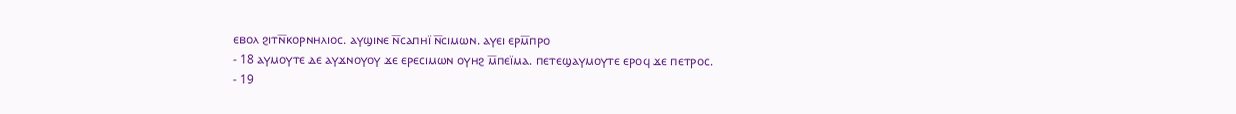ⲉⲃⲟⲗ ϩⲓⲧⲛ̅ⲕⲟⲣⲛⲏⲗⲓⲟⲥ. ⲁⲩϣⲓⲛⲉ ⲛ̅ⲥⲁⲡⲏⲓ̈ ⲛ̅ⲥⲓⲙⲱⲛ. ⲁⲩⲉⲓ ⲉⲣⲙ̅ⲡⲣⲟ
- 18 ⲁⲩⲙⲟⲩⲧⲉ ⲇⲉ ⲁⲩϫⲛⲟⲩⲟⲩ ϫⲉ ⲉⲣⲉⲥⲓⲙⲱⲛ ⲟⲩⲏϩ ⲙ̅ⲡⲉⲓ̈ⲙⲁ. ⲡⲉⲧⲉϣⲁⲩⲙⲟⲩⲧⲉ ⲉⲣⲟϥ ϫⲉ ⲡⲉⲧⲣⲟⲥ.
- 19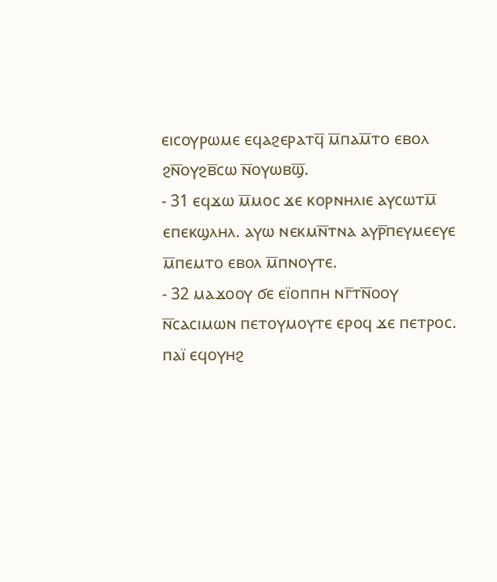ⲉⲓⲥⲟⲩⲣⲱⲙⲉ ⲉϥⲁϩⲉⲣⲁⲧϥ̅ ⲙ̅ⲡⲁⲙ̅ⲧⲟ ⲉⲃⲟⲗ ϩⲛ̅ⲟⲩϩⲃ̅ⲥⲱ ⲛ̅ⲟⲩⲱⲃϣ̅.
- 31 ⲉϥϫⲱ ⲙ̅ⲙⲟⲥ ϫⲉ ⲕⲟⲣⲛⲏⲗⲓⲉ ⲁⲩⲥⲱⲧⲙ̅ ⲉⲡⲉⲕϣⲗⲏⲗ. ⲁⲩⲱ ⲛⲉⲕⲙⲛ̅ⲧⲛⲁ ⲁⲩⲣ̅ⲡⲉⲩⲙⲉⲉⲩⲉ ⲙ̅ⲡⲉⲙⲧⲟ ⲉⲃⲟⲗ ⲙ̅ⲡⲛⲟⲩⲧⲉ.
- 32 ⲙⲁϫⲟⲟⲩ ϭⲉ ⲉⲓ̈ⲟⲡⲡⲏ ⲛⲅ̅ⲧⲛ̅ⲟⲟⲩ ⲛ̅ⲥⲁⲥⲓⲙⲱⲛ ⲡⲉⲧⲟⲩⲙⲟⲩⲧⲉ ⲉⲣⲟϥ ϫⲉ ⲡⲉⲧⲣⲟⲥ. ⲡⲁⲓ̈ ⲉϥⲟⲩⲏϩ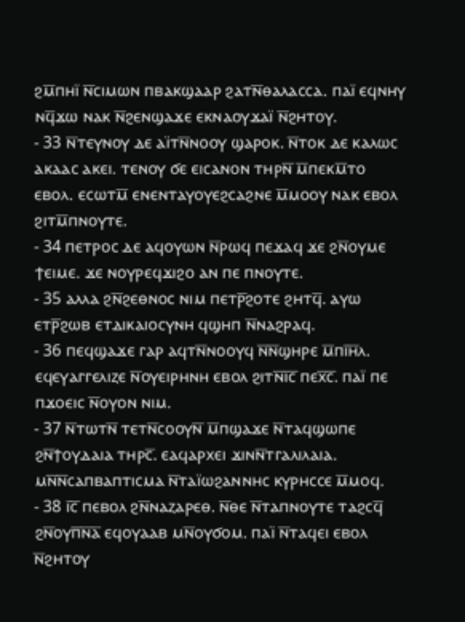ϩⲙ̅ⲡⲏⲓ̈ ⲛ̅ⲥⲓⲙⲱⲛ ⲡⲃⲁⲕϣⲁⲁⲣ ϩⲁⲧⲛ̅ⲑⲁⲗⲁⲥⲥⲁ. ⲡⲁⲓ̈ ⲉϥⲛⲏⲩ ⲛϥ̅ϫⲱ ⲛⲁⲕ ⲛ̅ϩⲉⲛϣⲁϫⲉ ⲉⲕⲛⲁⲟⲩϫⲁⲓ̈ ⲛ̅ϩⲏⲧⲟⲩ.
- 33 ⲛ̅ⲧⲉⲩⲛⲟⲩ ⲇⲉ ⲁⲓ̈ⲧⲛ̅ⲛⲟⲟⲩ ϣⲁⲣⲟⲕ. ⲛ̅ⲧⲟⲕ ⲇⲉ ⲕⲁⲗⲱⲥ ⲁⲕⲁⲁⲥ ⲁⲕⲉⲓ. ⲧⲉⲛⲟⲩ ϭⲉ ⲉⲓⲥⲁⲛⲟⲛ ⲧⲏⲣⲛ̅ ⲙ̅ⲡⲉⲕⲙ̅ⲧⲟ ⲉⲃⲟⲗ. ⲉⲥⲱⲧⲙ̅ ⲉⲛⲉⲛⲧⲁⲩⲟⲩⲉϩⲥⲁϩⲛⲉ ⲙ̅ⲙⲟⲟⲩ ⲛⲁⲕ ⲉⲃⲟⲗ ϩⲓⲧⲙ̅ⲡⲛⲟⲩⲧⲉ.
- 34 ⲡⲉⲧⲣⲟⲥ ⲇⲉ ⲁϥⲟⲩⲱⲛ ⲛ̅ⲣⲱϥ ⲡⲉϫⲁϥ ϫⲉ ϩⲛ̅ⲟⲩⲙⲉ ϯⲉⲓⲙⲉ. ϫⲉ ⲛⲟⲩⲣⲉϥϫⲓϩⲟ ⲁⲛ ⲡⲉ ⲡⲛⲟⲩⲧⲉ.
- 35 ⲁⲗⲗⲁ ϩⲛ̅ϩⲉⲑⲛⲟⲥ ⲛⲓⲙ ⲡⲉⲧⲣ̅ϩⲟⲧⲉ ϩⲏⲧϥ̅. ⲁⲩⲱ ⲉⲧⲣ̅ϩⲱⲃ ⲉⲧⲇⲓⲕⲁⲓⲟⲥⲩⲛⲏ ϥϣⲏⲡ ⲛ̅ⲛⲁϩⲣⲁϥ.
- 36 ⲡⲉϥϣⲁϫⲉ ⲅⲁⲣ ⲁϥⲧⲛ̅ⲛⲟⲟⲩϥ ⲛ̅ⲛ̅ϣⲏⲣⲉ ⲙ̅ⲡⲓ̅ⲏ̅ⲗ. ⲉϥⲉⲩⲁⲅⲅⲉⲗⲓⲍⲉ ⲛ̅ⲟⲩⲉⲓⲣⲏⲛⲏ ⲉⲃⲟⲗ ϩⲓⲧⲛ̅ⲓ̅ⲥ̅ ⲡⲉⲭ̅ⲥ̅. ⲡⲁⲓ̈ ⲡⲉ ⲡϫⲟⲉⲓⲥ ⲛ̅ⲟⲩⲟⲛ ⲛⲓⲙ.
- 37 ⲛ̅ⲧⲱⲧⲛ̅ ⲧⲉⲧⲛ̅ⲥⲟⲟⲩⲛ̅ ⲙ̅ⲡϣⲁϫⲉ ⲛ̅ⲧⲁϥϣⲱⲡⲉ ϩⲛ̅ϯⲟⲩⲇⲁⲓⲁ ⲧⲏⲣⲥ̅. ⲉⲁϥⲁⲣⲭⲉⲓ ϫⲓⲛⲛ̅ⲧⲅⲁⲗⲓⲗⲁⲓⲁ. ⲙⲛ̅ⲛ̅ⲥⲁⲡⲃⲁⲡⲧⲓⲥⲙⲁ ⲛ̅ⲧⲁⲓ̈ⲱϩⲁⲛⲛⲏⲥ ⲕⲩⲣⲏⲥⲥⲉ ⲙ̅ⲙⲟϥ.
- 38 ⲓ̅ⲥ̅ ⲡⲉⲃⲟⲗ ϩⲛ̅ⲛⲁⲍⲁⲣⲉⲑ. ⲛ̅ⲑⲉ ⲛ̅ⲧⲁⲡⲛⲟⲩⲧⲉ ⲧⲁϩⲥϥ̅ ϩⲛ̅ⲟⲩⲡ̅ⲛ̅ⲁ̅ ⲉϥⲟⲩⲁⲁⲃ ⲙⲛ̅ⲟⲩϭⲟⲙ. ⲡⲁⲓ̈ ⲛ̅ⲧⲁϥⲉⲓ ⲉⲃⲟⲗ ⲛ̅ϩⲏⲧⲟⲩ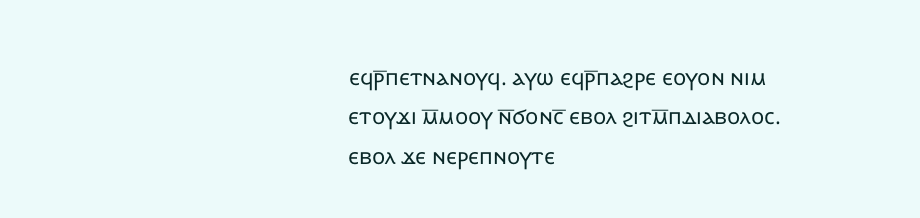ⲉϥⲣ̅ⲡⲉⲧⲛⲁⲛⲟⲩϥ. ⲁⲩⲱ ⲉϥⲣ̅ⲡⲁϩⲣⲉ ⲉⲟⲩⲟⲛ ⲛⲓⲙ ⲉⲧⲟⲩϫⲓ ⲙ̅ⲙⲟⲟⲩ ⲛ̅ϭⲟⲛⲥ̅ ⲉⲃⲟⲗ ϩⲓⲧⲙ̅ⲡⲇⲓⲁⲃⲟⲗⲟⲥ. ⲉⲃⲟⲗ ϫⲉ ⲛⲉⲣⲉⲡⲛⲟⲩⲧⲉ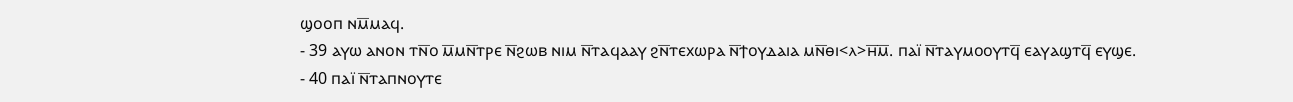ϣⲟⲟⲡ ⲛⲙ̅ⲙⲁϥ.
- 39 ⲁⲩⲱ ⲁⲛⲟⲛ ⲧⲛ̅ⲟ ⲙ̅ⲙⲛ̅ⲧⲣⲉ ⲛ̅ϩⲱⲃ ⲛⲓⲙ ⲛ̅ⲧⲁϥⲁⲁⲩ ϩⲛ̅ⲧⲉⲭⲱⲣⲁ ⲛ̅ϯⲟⲩⲇⲁⲓⲁ ⲙⲛ̅ⲑⲓ<ⲗ>ⲏ̅ⲙ̅. ⲡⲁⲓ̈ ⲛ̅ⲧⲁⲩⲙⲟⲟⲩⲧϥ̅ ⲉⲁⲩⲁϣⲧϥ̅ ⲉⲩϣⲉ.
- 40 ⲡⲁⲓ̈ ⲛ̅ⲧⲁⲡⲛⲟⲩⲧⲉ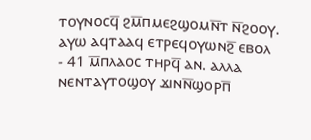ⲧⲟⲩⲛⲟⲥϥ̅ ϩⲙ̅ⲡⲙⲉϩϣⲟⲙⲛ̅ⲧ ⲛ̅ϩⲟⲟⲩ. ⲁⲩⲱ ⲁϥⲧⲁⲁϥ ⲉⲧⲣⲉϥⲟⲩⲱⲛϩ̅ ⲉⲃⲟⲗ
- 41 ⲙ̅ⲡⲗⲁⲟⲥ ⲧⲏⲣϥ̅ ⲁⲛ. ⲁⲗⲗⲁ ⲛⲉⲛⲧⲁⲩⲧⲟϣⲟⲩ ϫⲓⲛⲛ̅ϣⲟⲣⲡ̅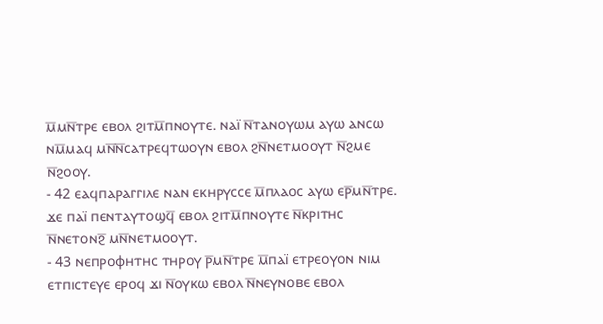ⲙ̅ⲙⲛ̅ⲧⲣⲉ ⲉⲃⲟⲗ ϩⲓⲧⲙ̅ⲡⲛⲟⲩⲧⲉ. ⲛⲁⲓ̈ ⲛ̅ⲧⲁⲛⲟⲩⲱⲙ ⲁⲩⲱ ⲁⲛⲥⲱ ⲛⲙ̅ⲙⲁϥ ⲙⲛ̅ⲛ̅ⲥⲁⲧⲣⲉϥⲧⲱⲟⲩⲛ ⲉⲃⲟⲗ ϩⲛ̅ⲛⲉⲧⲙⲟⲟⲩⲧ ⲛ̅ϩⲙⲉ ⲛ̅ϩⲟⲟⲩ.
- 42 ⲉⲁϥⲡⲁⲣⲁⲅⲅⲓⲗⲉ ⲛⲁⲛ ⲉⲕⲏⲣⲩⲥⲥⲉ ⲙ̅ⲡⲗⲁⲟⲥ ⲁⲩⲱ ⲉⲣ̅ⲙⲛ̅ⲧⲣⲉ. ϫⲉ ⲡⲁⲓ̈ ⲡⲉⲛⲧⲁⲩⲧⲟϣϥ̅ ⲉⲃⲟⲗ ϩⲓⲧⲙ̅ⲡⲛⲟⲩⲧⲉ ⲛ̅ⲕⲣⲓⲧⲏⲥ ⲛ̅ⲛⲉⲧⲟⲛϩ̅ ⲙⲛ̅ⲛⲉⲧⲙⲟⲟⲩⲧ.
- 43 ⲛⲉⲡⲣⲟⲫⲏⲧⲏⲥ ⲧⲏⲣⲟⲩ ⲣ̅ⲙⲛ̅ⲧⲣⲉ ⲙ̅ⲡⲁⲓ̈ ⲉⲧⲣⲉⲟⲩⲟⲛ ⲛⲓⲙ ⲉⲧⲡⲓⲥⲧⲉⲩⲉ ⲉⲣⲟϥ ϫⲓ ⲛ̅ⲟⲩⲕⲱ ⲉⲃⲟⲗ ⲛ̅ⲛⲉⲩⲛⲟⲃⲉ ⲉⲃⲟⲗ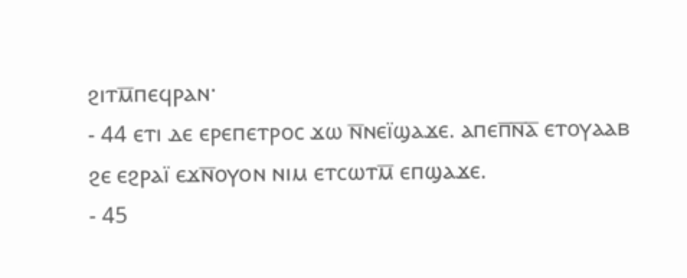ϩⲓⲧⲙ̅ⲡⲉϥⲣⲁⲛ·
- 44 ⲉⲧⲓ ⲇⲉ ⲉⲣⲉⲡⲉⲧⲣⲟⲥ ϫⲱ ⲛ̅ⲛⲉⲓ̈ϣⲁϫⲉ. ⲁⲡⲉⲡ̅ⲛ̅ⲁ̅ ⲉⲧⲟⲩⲁⲁⲃ ϩⲉ ⲉϩⲣⲁⲓ̈ ⲉϫⲛ̅ⲟⲩⲟⲛ ⲛⲓⲙ ⲉⲧⲥⲱⲧⲙ̅ ⲉⲡϣⲁϫⲉ.
- 45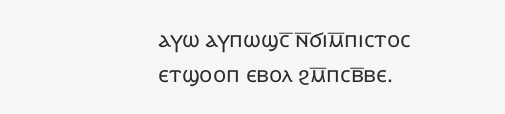ⲁⲩⲱ ⲁⲩⲡⲱϣⲥ̅ ⲛ̅ϭⲓⲙ̅ⲡⲓⲥⲧⲟⲥ ⲉⲧϣⲟⲟⲡ ⲉⲃⲟⲗ ϩⲙ̅ⲡⲥⲃ̅ⲃⲉ.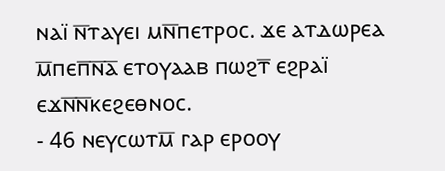ⲛⲁⲓ̈ ⲛ̅ⲧⲁⲩⲉⲓ ⲙⲛ̅ⲡⲉⲧⲣⲟⲥ. ϫⲉ ⲁⲧⲇⲱⲣⲉⲁ ⲙ̅ⲡⲉⲡ̅ⲛ̅ⲁ̅ ⲉⲧⲟⲩⲁⲁⲃ ⲡⲱϩⲧ̅ ⲉϩⲣⲁⲓ̈ ⲉϫⲛ̅ⲛ̅ⲕⲉϩⲉⲑⲛⲟⲥ.
- 46 ⲛⲉⲩⲥⲱⲧⲙ̅ ⲅⲁⲣ ⲉⲣⲟⲟⲩ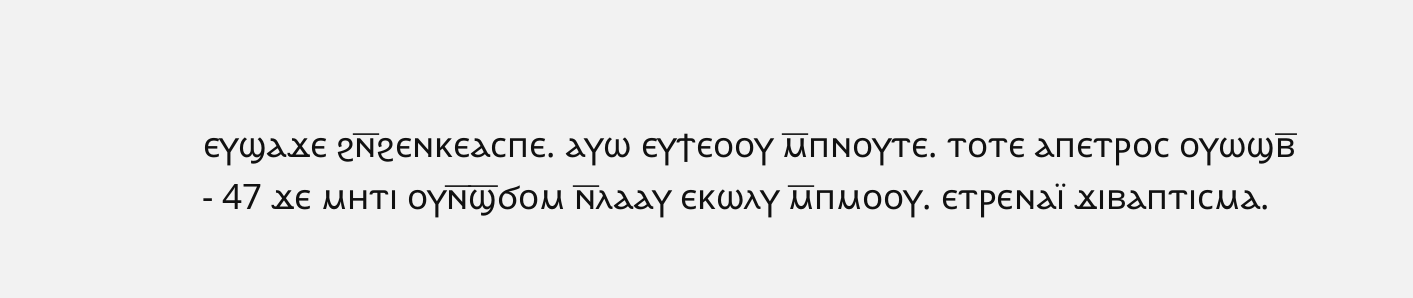ⲉⲩϣⲁϫⲉ ϩⲛ̅ϩⲉⲛⲕⲉⲁⲥⲡⲉ. ⲁⲩⲱ ⲉⲩϯⲉⲟⲟⲩ ⲙ̅ⲡⲛⲟⲩⲧⲉ. ⲧⲟⲧⲉ ⲁⲡⲉⲧⲣⲟⲥ ⲟⲩⲱϣⲃ̅
- 47 ϫⲉ ⲙⲏⲧⲓ ⲟⲩⲛ̅ϣ̅ϭⲟⲙ ⲛ̅ⲗⲁⲁⲩ ⲉⲕⲱⲗⲩ ⲙ̅ⲡⲙⲟⲟⲩ. ⲉⲧⲣⲉⲛⲁⲓ̈ ϫⲓⲃⲁⲡⲧⲓⲥⲙⲁ.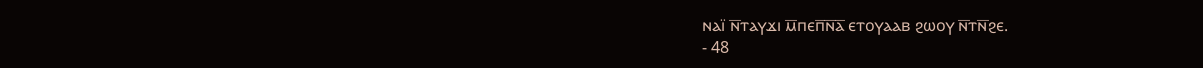ⲛⲁⲓ̈ ⲛ̅ⲧⲁⲩϫⲓ ⲙ̅ⲡⲉⲡ̅ⲛ̅ⲁ̅ ⲉⲧⲟⲩⲁⲁⲃ ϩⲱⲟⲩ ⲛ̅ⲧⲛ̅ϩⲉ.
- 48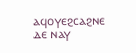ⲁϥⲟⲩⲉϩⲥⲁϩⲛⲉ ⲇⲉ ⲛⲁⲩ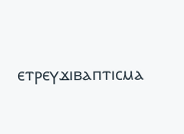ⲉⲧⲣⲉⲩϫⲓⲃⲁⲡⲧⲓⲥⲙⲁ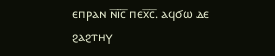ⲉⲡⲣⲁⲛ ⲛ̅ⲓ̅ⲥ̅ ⲡⲉⲭ̅ⲥ̅. ⲁϥϭⲱ ⲇⲉ ϩⲁϩⲧⲏⲩ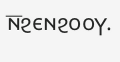ⲛ̅ϩⲉⲛϩⲟⲟⲩ.